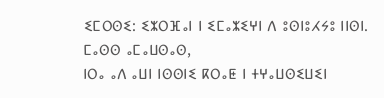ⵉⵎⵔⵙⵉ: ⵉⵣⵔⴼⴰⵏ ⵏ ⵉⵎⴰⵣⵉⵖⵏ ⴷ ⵓⵙⵏⵓⵃⵢⵓ ⵏⵏⵙⵏ.
ⵎⴰⵙⵙ ⴰⵎⴰⵡⵙⴰⵙ,
ⵏⵔⴰ ⴰⴷ ⴰⵡⵏ ⵏⵙⵙⵏⵉ ⴽⵔⴰⵟ ⵏ ⵜⵖⴰⵡⵙⵉⵡⵉⵏ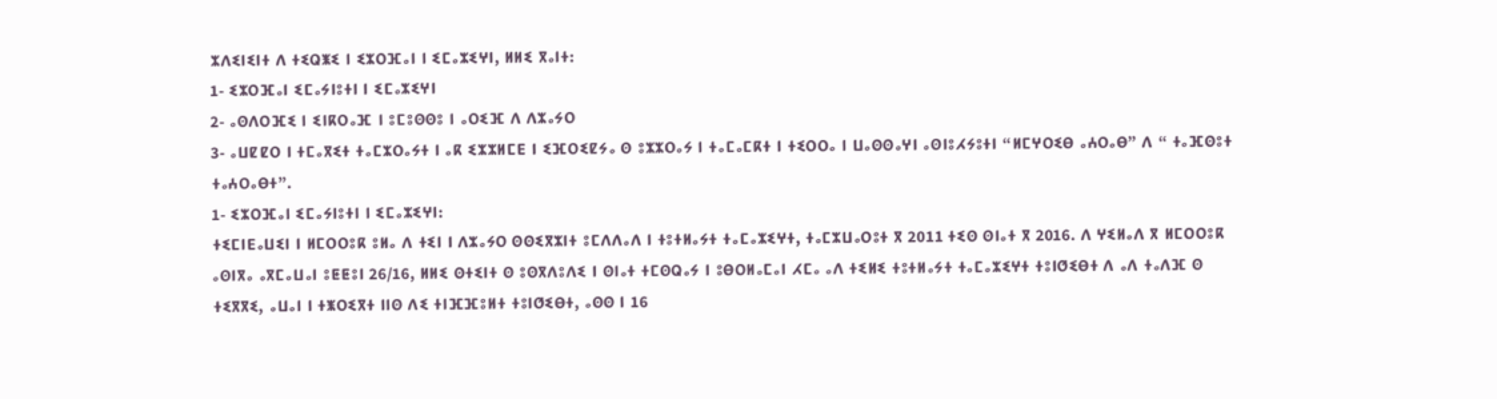ⵣⴷⵉⵏⵉⵏⵜ ⴷ ⵜⵉⵕⵥⵉ ⵏ ⵉⵣⵔⴼⴰⵏ ⵏ ⵉⵎⴰⵣⵉⵖⵏ, ⵍⵍⵉ ⴳⴰⵏⵜ:
1- ⵉⵣⵔⴼⴰⵏ ⵉⵎⴰⵢⵏⵓⵜⵏ ⵏ ⵉⵎⴰⵣⵉⵖⵏ
2- ⴰⵙⴷⵔⴼⵉ ⵏ ⵉⵏⴽⵔⴰⴼ ⵏ ⵓⵎⵓⵙⵙⵓ ⵏ ⴰⵔⵉⴼ ⴷ ⴷⵣⴰⵢⵔ
3- ⴰⵡⵇⵇⵔ ⵏ ⵜⵎⴰⴳⵉⵜ ⵜⴰⵎⵣⵔⴰⵢⵜ ⵏ ⴰⴽ ⵉⵣⵣⵍⵎⴹ ⵏ ⵉⴼⵔⵉⵇⵢⴰ ⵙ ⵓⵣⵣⵔⴰⵢ ⵏ ⵜⴰⵎⴰⵎⴽⵜ ⵏ ⵜⵉⵔⵔⴰ ⵏ ⵡⴰⵙⵙⴰⵖⵏ ⴰⵙⵏⵓⵃⵢⵓⵜⵏ “ⵍⵎⵖⵔⵉⴱ ⴰⵄⵔⴰⴱ” ⴷ “ ⵜⴰⴼⵙⵓⵜ ⵜⴰⵄⵔⴰⴱⵜ”.
1- ⵉⵣⵔⴼⴰⵏ ⵉⵎⴰⵢⵏⵓⵜⵏ ⵏ ⵉⵎⴰⵣⵉⵖⵏ:
ⵜⵉⵎⵏⴹⴰⵡⵉⵏ ⵏ ⵍⵎⵔⵔⵓⴽ ⵓⵍⴰ ⴷ ⵜⵉⵏ ⵏ ⴷⵣⴰⵢⵔ ⵙⵙⵉⴳⵣⵏⵜ ⵓⵎⴷⴷⴰⴷ ⵏ ⵜⵓⵜⵍⴰⵢⵜ ⵜⴰⵎⴰⵣⵉⵖⵜ, ⵜⴰⵎⵣⵡⴰⵔⵓⵜ ⴳ 2011 ⵜⵉⵙ ⵙⵏⴰⵜ ⴳ 2016. ⴷ ⵖⵉⵍⴰⴷ ⴳ ⵍⵎⵔⵔⵓⴽ ⴰⵙⵏⴳⴰ ⴰⴳⵎⴰⵡⴰⵏ ⵓⵟⵟⵓⵏ 26/16, ⵍⵍⵉ ⵙⵜⵉⵏⵜ ⵙ ⵓⵙⴳⴷⵓⴷⵉ ⵏ ⵙⵏⴰⵜ ⵜⵎⵙⵕⴰⵢ ⵏ ⵓⴱⵔⵍⴰⵎⴰⵏ ⵃⵎⴰ ⴰⴷ ⵜⵉⵍⵉ ⵜⵓⵜⵍⴰⵢⵜ ⵜⴰⵎⴰⵣⵉⵖⵜ ⵜⵓⵏⵚⵉⴱⵜ ⴷ ⴰⴷ ⵜⴰⴷⴼ ⵙ ⵜⵉⴳⴳⵉ, ⴰⵡⴰⵏ ⵏ ⵜⵥⵔⵉⴳⵜ ⵏⵏⵙ ⴷⵉ ⵜⵏⴼⴼⵓⵍⵜ ⵜⵓⵏⵚⵉⴱⵜ, ⴰⵙⵙ ⵏ 16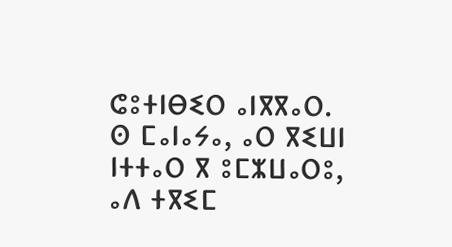ⵛⵓⵜⵏⴱⵉⵔ ⴰⵏⴳⴳⴰⵔ.
ⵙ ⵎⴰⵏⴰⵢⴰ, ⴰⵔ ⴳⵉⵡⵏ ⵏⵜⵜⴰⵔ ⴳ ⵓⵎⵣⵡⴰⵔⵓ, ⴰⴷ ⵜⴳⵉⵎ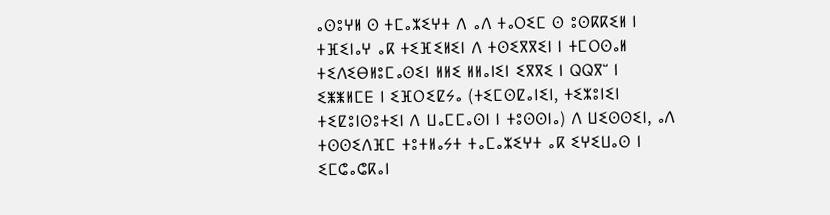ⴰⵙⵓⵖⵍ ⵙ ⵜⵎⴰⵣⵉⵖⵜ ⴷ ⴰⴷ ⵜⴰⵔⵉⵎ ⵙ ⵓⵙⴽⴽⵉⵍ ⵏ ⵜⴼⵉⵏⴰⵖ ⴰⴽ ⵜⵉⴼⵉⵍⵉⵏ ⴷ ⵜⵙⵉⴳⴳⵉⵏ ⵏ ⵜⵎⵔⵙⴰⵍ ⵜⵉⴷⵉⴱⵍⵓⵎⴰⵙⵉⵏ ⵍⵍⵉ ⵍⵍⴰⵏⵉⵏ ⵉⴳⴳⵉ ⵏ ⵕⵕⴳⵯ ⵏ ⵉⵥⵥⵍⵎⴹ ⵏ ⵉⴼⵔⵉⵇⵢⴰ (ⵜⵉⵎⵙⵇⴰⵏⵉⵏ, ⵜⵉⵣⵓⵏⵉⵏ ⵜⵉⵇⵓⵏⵙⵓⵜⵉⵏ ⴷ ⵡⴰⵎⵎⴰⵙⵏ ⵏ ⵜⵓⵙⵙⵏⴰ) ⴷ ⵡⵉⵙⵙⵉⵏ, ⴰⴷ ⵜⵙⵙⵉⴷⴼⵎ ⵜⵓⵜⵍⴰⵢⵜ ⵜⴰⵎⴰⵣⵉⵖⵜ ⴰⴽ ⵉⵖⵉⵡⴰⵙ ⵏ ⵉⵎⵛⴰⵛⴽⴰⵏ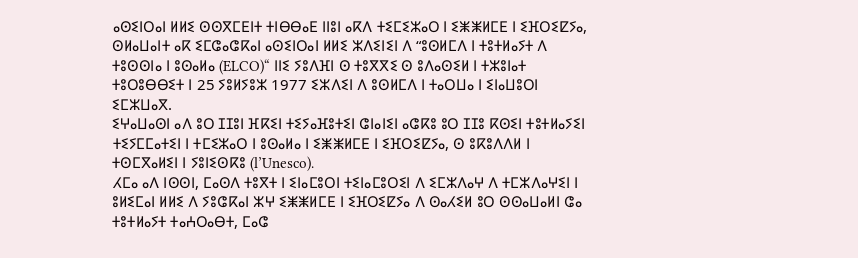ⴰⵙⵉⵏⵔⴰⵏ ⵍⵍⵉ ⵙⵙⴳⵎⴹⵏⵜ ⵜⵏⴱⴱⴰⴹ ⵏⵏⵓⵏ ⴰⴽⴷ ⵜⵉⵎⵉⵣⴰⵔ ⵏ ⵉⵥⵥⵍⵎⴹ ⵏ ⵉⴼⵔⵉⵇⵢⴰ, ⵙⵍⴰⵡⴰⵏⵜ ⴰⴽ ⵉⵎⵛⴰⵛⴽⴰⵏ ⴰⵙⵉⵏⵔⴰⵏ ⵍⵍⵉ ⵣⴷⵉⵏⵉⵏ ⴷ “ⵓⵙⵍⵎⴷ ⵏ ⵜⵓⵜⵍⴰⵢⵜ ⴷ ⵜⵓⵙⵙⵏⴰ ⵏ ⵓⵙⴰⵍⴰ (ELCO)“ ⵏⵏⵉ ⵢⵓⴷⴼⵏ ⵙ ⵜⵓⴳⴳⵉ ⵙ ⵓⴷⴰⵙⵉⵍ ⵏ ⵜⵣⵓⵏⴰⵜ ⵜⵓⵔⵓⴱⴱⵉⵜ ⵏ 25 ⵢⵓⵍⵢⵓⵣ 1977 ⵉⵣⴷⵉⵏ ⴷ ⵓⵙⵍⵎⴷ ⵏ ⵜⴰⵔⵡⴰ ⵏ ⵉⵏⴰⵡⵓⵔⵏ ⵉⵎⵣⵡⴰⴳ.
ⵉⵖⴰⵡⴰⵙⵏ ⴰⴷ ⵓⵔ ⵊⵊⵓⵏ ⴼⴽⵉⵏ ⵜⵉⵢⴰⴼⵓⵜⵉⵏ ⵛⵏⴰⵏⵉⵏ ⴰⵛⴽⵓ ⵓⵔ ⵊⵊⵓ ⴽⵙⵉⵏ ⵜⵓⵜⵍⴰⵢⵉⵏ ⵜⵉⵢⵎⵎⴰⵜⵉⵏ ⵏ ⵜⵎⵉⵣⴰⵔ ⵏ ⵓⵙⴰⵍⴰ ⵏ ⵉⵥⵥⵍⵎⴹ ⵏ ⵉⴼⵔⵉⵇⵢⴰ, ⵙ ⵓⴽⵓⴷⴷⵍ ⵏ ⵜⵙⵎⴳⴰⵍⵉⵏ ⵏ ⵢⵓⵏⵉⵙⴽⵓ (l’Unesco).
ⵃⵎⴰ ⴰⴷ ⵏⵙⵙⵏ, ⵎⴰⵙⴷ ⵜⵓⴳⵜ ⵏ ⵉⵏⴰⵎⵓⵔⵏ ⵜⵉⵏⴰⵎⵓⵔⵉⵏ ⴷ ⵉⵎⵣⴷⴰⵖ ⴷ ⵜⵎⵣⴷⴰⵖⵉⵏ ⵏ ⵓⵍⵉⵎⴰⵏ ⵍⵍⵉ ⴷ ⵢⵓⵛⴽⴰⵏ ⵣⵖ ⵉⵥⵥⵍⵎⴹ ⵏ ⵉⴼⵔⵉⵇⵢⴰ ⴷ ⵙⴰⵃⵉⵍ ⵓⵔ ⵙⵙⴰⵡⴰⵍⵏ ⵛⴰ ⵜⵓⵜⵍⴰⵢⵜ ⵜⴰⵄⵔⴰⴱⵜ, ⵎⴰⵛ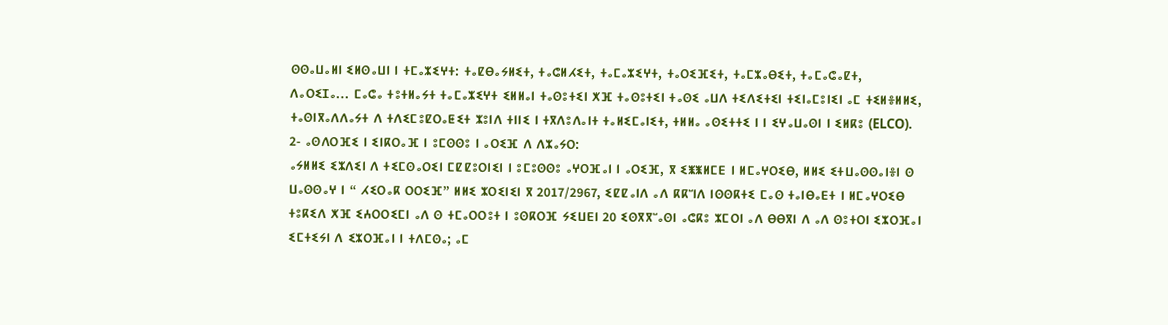ⵙⵙⴰⵡⴰⵍⵏ ⵉⵍⵙⴰⵡⵏ ⵏ ⵜⵎⴰⵣⵉⵖⵜ: ⵜⴰⵇⴱⴰⵢⵍⵉⵜ, ⵜⴰⵛⵍⵃⵉⵜ, ⵜⴰⵎⴰⵣⵉⵖⵜ, ⵜⴰⵔⵉⴼⵉⵜ, ⵜⴰⵎⵣⴰⴱⵉⵜ, ⵜⴰⵎⴰⵛⴰⵇⵜ, ⴷⴰⵔⵉⵊⴰ… ⵎⴰⵛⴰ ⵜⵓⵜⵍⴰⵢⵜ ⵜⴰⵎⴰⵣⵉⵖⵜ ⵉⵍⵍⴰⵏ ⵜⴰⵙⵓⵜⵉⵏ ⵅⴼ ⵜⴰⵙⵓⵜⵉⵏ ⵜⴰⵙⵉ ⴰⵡⴷ ⵜⵉⴷⵉⵜⵉⵏ ⵜⵉⵏⴰⵎⵓⵏⵉⵏ ⴰⵎ ⵜⵉⵍⴻⵍⵍⵉ, ⵜⴰⵙⵏⴳⴰⴷⴷⴰⵢⵜ ⴷ ⵜⴷⵉⵎⵓⵇⵔⴰⵟⵉⵜ ⵣⵓⵏⴷ ⵜⵏⵏⵉ ⵏ ⵜⴳⴷⵓⴷⴰⵏⵜ ⵜⴰⵍⵉⵎⴰⵏⵉⵜ, ⵜⵍⵍⴰ ⴰⵙⵉⵜⵜⵉ ⵏ ⵏ ⵉⵖⴰⵡⴰⵙⵏ ⵏ ⵉⵍⴽⵓ (ELCO).
2- ⴰⵙⴷⵔⴼⵉ ⵏ ⵉⵏⴽⵔⴰⴼ ⵏ ⵓⵎⵙⵙⵓ ⵏ ⴰⵔⵉⴼ ⴷ ⴷⵣⴰⵢⵔ:
ⴰⵢⵍⵍⵉ ⵉⵣⴷⵉⵏ ⴷ ⵜⵉⵎⵙⴰⵔⵉⵏ ⵎⵇⵇⵓⵔⵏⵉⵏ ⵏ ⵓⵎⵓⵙⵙⵓ ⴰⵖⵔⴼⴰⵏ ⵏ ⴰⵔⵉⴼ, ⴳ ⵉⵥⵥⵍⵎⴹ ⵏ ⵍⵎⴰⵖⵔⵉⴱ, ⵍⵍⵉ ⵉⵜⵡⴰⵙⵙⴰⵏⴻⵏ ⵙ ⵡⴰⵙⵙⴰⵖ ⵏ “ ⵃⵉⵔⴰⴽ ⵔⵔⵉⴼ” ⵍⵍⵉ ⵣⵔⵉⵏⵉⵏ ⴳ 2017/2967, ⵉⵇⵇⴰⵏⴷ ⴰⴷ ⴽⴽⵯⵏⴷ ⵏⵙⵙⴽⵜⵉ ⵎⴰⵙ ⵜⴰⵏⴱⴰⴹⵜ ⵏ ⵍⵎⴰⵖⵔⵉⴱ ⵜⵓⴽⵉⴷ ⵅⴼ ⵉⵄⵔⵔⵉⵎⵏ ⴰⴷ ⵙ ⵜⵎⴰⵔⵔⵓⵜ ⵏ ⵓⵙⴽⵔⴼ ⵢⵉⵡⴹⵏ 20 ⵉⵙⴳⴳⵯⴰⵙⵏ ⴰⵛⴽⵓ ⵣⵎⵔⵏ ⴰⴷ ⴱⴱⴳⵏ ⴷ ⴰⴷ ⵙⵓⵜⵔⵏ ⵉⵣⵔⴼⴰⵏ ⵉⵎⵜⵉⵢⵏ ⴷ ⵉⵣⵔⴼⴰⵏ ⵏ ⵜⴷⵎⵙⴰ; ⴰⵎ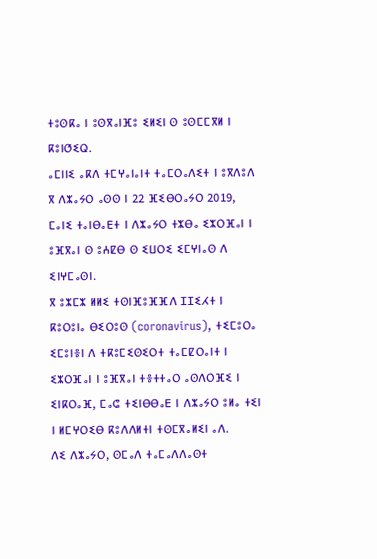ⵜⵓⵙⴽⴰ ⵏ ⵓⵙⴳⴰⵏⴼⵓ ⵉⵍⵉⵏ ⵙ ⵓⵙⵎⵎⴳⵍ ⵏ ⴽⵓⵏⵚⵉⵕ.
ⴰⵎⵏⵏⵉ ⴰⴽⴷ ⵜⵎⵖⴰⵏⴰⵏⵜ ⵜⴰⵎⵔⴰⴷⵉⵜ ⵏ ⵓⴳⴷⵓⴷ ⴳ ⴷⵣⴰⵢⵔ ⴰⵙⵙ ⵏ 22 ⴼⵉⴱⵔⴰⵢⵔ 2019, ⵎⴰⵏⵉ ⵜⴰⵏⴱⴰⴹⵜ ⵏ ⴷⵣⴰⵢⵔ ⵜⵣⴱⴰ ⵉⵣⵔⴼⴰⵏ ⵏ ⵓⴼⴳⴰⵏ ⵙ ⵓⵄⵇⴱ ⵙ ⵉⵡⵔⵉ ⵉⵎⵖⵏⴰⵙ ⴷ ⵉⵏⵖⵎⴰⵙⵏ.
ⴳ ⵓⵣⵎⵣ ⵍⵍⵉ ⵜⵙⵏⴼⵓⴼⴼⴷ ⵊⵊⵉⵃⵜ ⵏ ⴽⵓⵔⵓⵏⴰ ⴱⵉⵔⵓⵙ (coronavirus), ⵜⵉⵎⵓⵔⴰ ⵉⵎⵓⵏⴻⵏ ⴷ ⵜⴽⵓⵎⵉⵙⵉⵔⵜ ⵜⴰⵎⵇⵔⴰⵏⵜ ⵏ ⵉⵣⵔⴼⴰⵏ ⵏ ⵓⴼⴳⴰⵏ ⵜⴻⵜⵜⴰⵔ ⴰⵙⴷⵔⴼⵉ ⵏ ⵉⵏⴽⵔⴰⴼ, ⵎⴰⵛ ⵜⵉⵏⴱⴱⴰⴹ ⵏ ⴷⵣⴰⵢⵔ ⵓⵍⴰ ⵜⵉⵏ ⵏ ⵍⵎⵖⵔⵉⴱ ⴽⵓⴷⴷⵍⵜⵏ ⵜⵙⵎⴳⴰⵍⵉⵏ ⴰⴷ.
ⴷⵉ ⴷⵣⴰⵢⵔ, ⵙⵎⴰⴷ ⵜⴰⵎⴰⴷⴷⴰⵙⵜ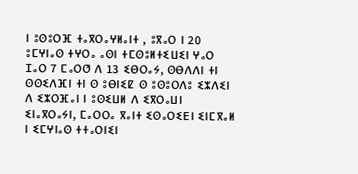ⵏ ⵓⵙⵓⵔⴼ ⵜⴰⴳⵔⴰⵖⵍⴰⵏⵜ , ⵓⴳⴰⵔ ⵏ 20 ⵓⵎⵖⵏⴰⵙ ⵜⵖⵔⴰ ⴰⵙⵏ ⵜⵎⵙⵓⵍⵜⵉⵡⵉⵏ ⵖⴰⵔ ⵊⴰⵔ 7 ⵎⴰⵔⵚ ⴷ 13 ⵉⴱⵔⴰⵢ, ⵙⴱⴷⴷⵏ ⵜⵏ ⵙⵙⵉⴷⴼⵏ ⵜⵏ ⵙ ⵓⴱⵏⵉⵇ ⵙ ⵓⵙⵓⵔⴷⵓ ⵉⵣⴷⵉⵏ ⴷ ⵉⵣⵔⴼⴰⵏ ⵏ ⵓⵙⵉⵡⵍ ⴷ ⵉⴳⵔⴰⵡⵏ ⵉⵏⴰⴳⵔⴰⵢⵏ, ⵎⴰⵔⵔⴰ ⴳⴰⵏⵜ ⵉⵙⴰⵔⵉⴹⵏ ⵉⵏⵎⴳⴰⵍ ⵏ ⵉⵎⵖⵏⴰⵙ ⵜⵜⴰⵔⵏⵉⵏ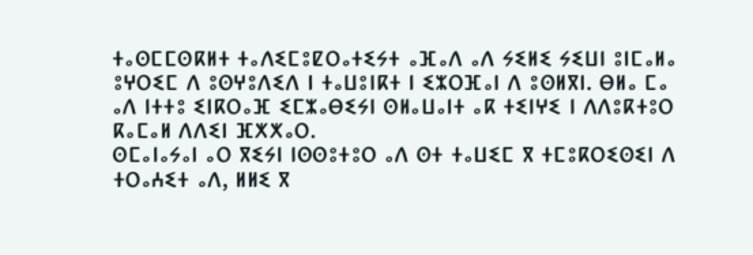ⵜⴰⵙⵎⵎⵙⴽⵍⵜ ⵜⴰⴷⵉⵎⵓⵇⵔⴰⵜⵉⵢⵜ ⴰⴼⴰⴷ ⴰⴷ ⵢⵉⵍⵉ ⵢⵉⵡⵏ ⵓⵏⵎⴰⵍⴰ ⵓⵖⵔⵉⵎ ⴷ ⵓⵙⵖⵓⴷⵉⴷ ⵏ ⵜⴰⵡⵓⵏⴽⵜ ⵏ ⵉⵣⵔⴼⴰⵏ ⴷ ⵓⵙⵍⴳⵏ. ⴱⵍⴰ ⵎⴰ ⴰⴷ ⵏⵜⵜⵓ ⵉⵏⴽⵔⴰⴼ ⵉⵎⵣⴰⴱⵉⵢⵏ ⵙⵍⴰⵡⴰⵏⵜ ⴰⴽ ⵜⵉⵏⵖⵉ ⵏ ⴷⴷⵓⴽⵜⵓⵔ ⴽⴰⵎⴰⵍ ⴷⴷⵉⵏ ⴼⵅⵅⴰⵔ.
ⵙⵎⴰⵏⴰⵢⴰⵏ ⴰⵔ ⴳⵉⵢⵏ ⵏⵙⵙⵓⵜⵓⵔ ⴰⴷ ⵙⵜ ⵜⴰⵡⵉⵎ ⴳ ⵜⵎⵓⴽⵔⵉⵙⵉⵏ ⴷ ⵜⵔⴰⵄⵉⵜ ⴰⴷ, ⵍⵍⵉ ⴳ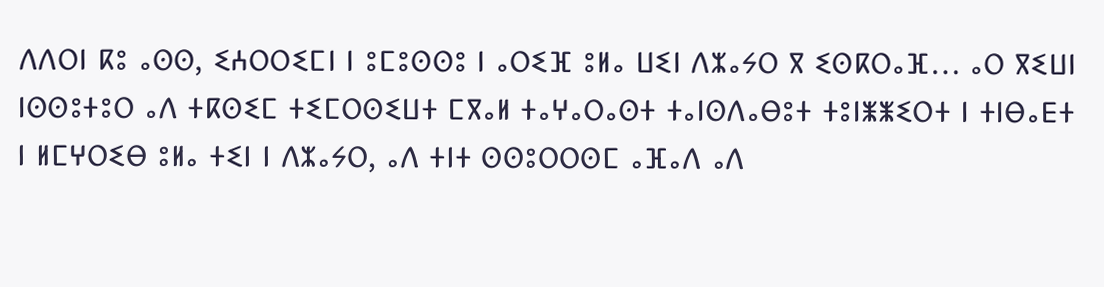ⴷⴷⵔⵏ ⴽⵓ ⴰⵙⵙ, ⵉⵄⵔⵔⵉⵎⵏ ⵏ ⵓⵎⵓⵙⵙⵓ ⵏ ⴰⵔⵉⴼ ⵓⵍⴰ ⵡⵉⵏ ⴷⵣⴰⵢⵔ ⴳ ⵉⵙⴽⵔⴰⴼ… ⴰⵔ ⴳⵉⵡⵏ ⵏⵙⵙⵓⵜⵓⵔ ⴰⴷ ⵜⴽⵙⵉⵎ ⵜⵉⵎⵔⵙⵉⵡⵜ ⵎⴳⴰⵍ ⵜⴰⵖⴰⵔⴰⵙⵜ ⵜⴰⵏⵙⴷⴰⴱⵓⵜ ⵜⵓⵏⵥⵥⵉⵔⵜ ⵏ ⵜⵏⴱⴰⴹⵜ ⵏ ⵍⵎⵖⵔⵉⴱ ⵓⵍⴰ ⵜⵉⵏ ⵏ ⴷⵣⴰⵢⵔ, ⴰⴷ ⵜⵏⵜ ⵙⵙⵓⵔⵔⵙⵎ ⴰⴼⴰⴷ ⴰⴷ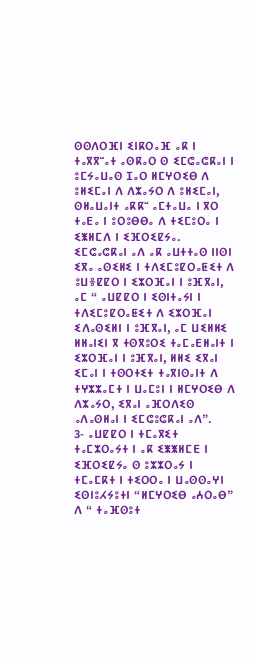ⵙⵙⴷⵔⴼⵏ ⵉⵏⴽⵔⴰⴼ ⴰⴽ ⵏ ⵜⴰⴳⴳⵯⴰⵜ ⴰⵙⴽⴰⵔ ⵙ ⵉⵎⵛⴰⵛⴽⴰⵏ ⵏ ⵓⵎⵢⴰⵡⴰⵙ ⵊⴰⵔ ⵍⵎⵖⵔⵉⴱ ⴷ ⵓⵍⵉⵎⴰⵏ ⴷ ⴷⵣⴰⵢⵔ ⴷ ⵓⵍⵉⵎⴰⵏ, ⵙⵍⴰⵡⴰⵏⵜ ⴰⴽⴽⵯ ⴰⵎⵜⴰⵡⴰ ⵏ ⴳⵔ ⵜⴰⴹⴰ ⵏ ⵓⵔⵓⴱⴱⴰ ⴷ ⵜⵉⵎⵓⵔⴰ ⵏ ⵉⵥⵍⵎⴷ ⵏ ⵉⴼⵔⵉⵇⵢⴰ. ⵉⵎⵛⴰⵛⴽⴰⵏ ⴰⴷ ⴰⴽ ⴰⵡⵜⵜⴰⵙ ⵏⵏⵙⵏ ⵉⴳⴰ ⴰⵙⵉⵍⵉ ⵏ ⵜⴷⵉⵎⵓⵇⵔⴰⵟⵉⵜ ⴷ ⵓⵡⴻⵇⵇⵔ ⵏ ⵉⵣⵔⴼⴰⵏ ⵏ ⵓⴼⴳⴰⵏ, ⴰⵎ “ ⴰⵡⵇⵇⵔ ⵏ ⵉⵙⵏⵜⴰⵢⵏ ⵏ ⵜⴷⵉⵎⵓⵇⵔⴰⵟⵉⵜ ⴷ ⵉⵣⵔⴼⴰⵏ ⵉⴷⴰⵙⵉⵍⵏ ⵏ ⵓⴼⴳⴰⵏ, ⴰⵎ ⵡⵉⵍⵍⵉ ⵍⵍⴰⵏⵉⵏ ⴳ ⵜⵙⴳⵓⵔⵉ ⵜⴰⵎⴰⴹⵍⴰⵏⵜ ⵏ ⵉⵣⵔⴼⴰⵏ ⵏ ⵓⴼⴳⴰⵏ, ⵍⵍⵉ ⵉⴳⴰⵏ ⵉⵎⴰⵏ ⵏ ⵜⵙⵔⵜⵉⵜ ⵜⴰⴳⵏⵙⴰⵏⵜ ⴷ ⵜⵖⵣⵣⴰⵎⵜ ⵏ ⵡⴰⵎⵓⵏ ⵏ ⵍⵎⵖⵔⵉⴱ ⴷ ⴷⵣⴰⵢⵔ, ⵉⴳⴰⵏ ⴰⴼⵔⴷⵉⵙ ⴰⴷⴰⵙⵍⴰⵏ ⵏ ⵉⵎⵛⵓⵛⴽⴰⵏ ⴰⴷ”.
3- ⴰⵡⵇⵇⵔ ⵏ ⵜⵎⴰⴳⵉⵜ ⵜⴰⵎⵣⵔⴰⵢⵜ ⵏ ⴰⴽ ⵉⵥⵥⵍⵎⴹ ⵏ ⵉⴼⵔⵉⵇⵢⴰ ⵙ ⵓⵣⵣⵔⴰⵢ ⵏ ⵜⵎⴰⵎⴽⵜ ⵏ ⵜⵉⵔⵔⴰ ⵏ ⵡⴰⵙⵙⴰⵖⵏ ⵉⵙⵏⵓⵃⵢⵓⵜⵏ “ⵍⵎⵖⵔⵉⴱ ⴰⵄⵔⴰⴱ” ⴷ “ ⵜⴰⴼⵙⵓⵜ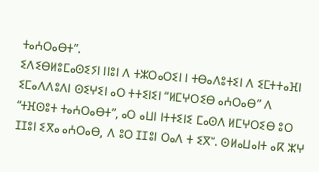ⵜⴰⵄⵔⴰⴱⵜ”.
ⵉⴷⵉⴱⵍⵓⵎⴰⵙⵉⵢⵏ ⵏⵏⵓⵏ ⴷ ⵜⵣⵔⴰⵔⵉⵏ ⵏ ⵜⴱⴰⴷⵓⵜⵉⵏ ⴷ ⵉⵎⵜⵜⴰⴼⵏ ⵉⵎⴰⴷⴷⵓⴷⵏ ⵙⵉⵖⵉⵏ ⴰⵔ ⵜⵜⵉⵏⵉⵏ “ⵍⵎⵖⵔⵉⴱ ⴰⵄⵔⴰⴱ” ⴷ “ⵜⴼⵙⵓⵜ ⵜⴰⵄⵔⴰⴱⵜ”, ⴰⵔ ⴰⵡⵏ ⵏⵜⵜⵉⵏⵉ ⵎⴰⵙⴷ ⵍⵎⵖⵔⵉⴱ ⵓⵔ ⵊⵊⵓⵏ ⵉⴳⴰ ⴰⵄⵔⴰⴱ, ⴷ ⵓⵔ ⵊⵊⵓⵏ ⵔⴰⴷ ⵜ ⵉⴳⵯ. ⵙⵍⴰⵡⴰⵏⵜ ⴰⴽ ⵣⵖ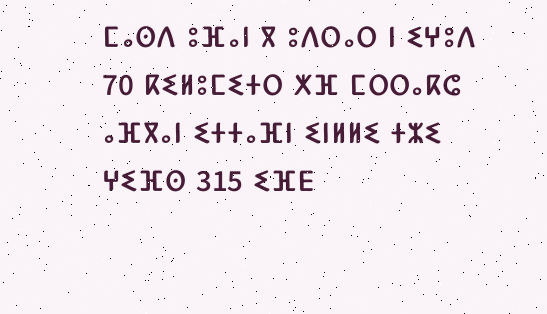ⵎⴰⵙⴷ ⵓⴼⴰⵏ ⴳ ⵓⴷⵔⴰⵔ ⵏ ⵉⵖⵓⴷ 70 ⴽⵉⵍⵓⵎⵉⵜⵔ ⵅⴼ ⵎⵔⵔⴰⴽⵛ ⴰⴼⴳⴰⵏ ⵉⵜⵜⴰⴼⵏ ⵉⵏⵍⵍⵉ ⵜⵣⵉ ⵖⵉⴼⵙ 315 ⵉⴼⴹ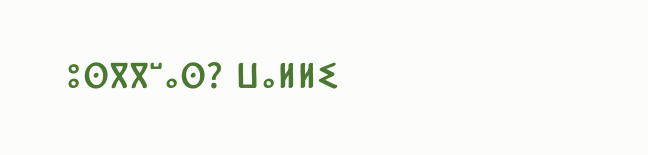ⵓⵙⴳⴳⵯⴰⵙ? ⵡⴰⵍⵍⵉ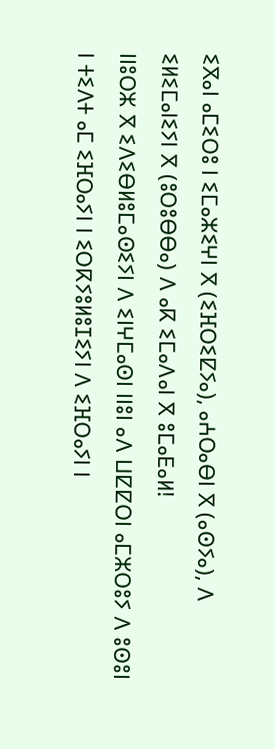ⵉⴳⴰⵏ ⴰⵎⵉⵔⵓ ⵏ ⵉⵎⴰⵣⵉⵖⵏ ⴳ (ⵉⴼⵔⵉⵇⵢⴰ), ⴰⵄⵔⴰⴱⵏ ⴳ (ⴰⵙⵢⴰ), ⴷ ⵉⵍⵉⵎⴰⵏⵉⵢⵏ ⴳ (ⵓⵔⵓⴱⴱⴰ) ⴷ ⴰⴽ ⵉⵎⴰⴷⴰⵏ ⴳ ⵓⵎⴰⴹⴰⵍ!
ⵏⵏⵓⵔⵣ ⴳ ⵉⴷⵉⴱⵍⵓⵎⴰⵙⵉⵢⵏ ⴷ ⵉⵏⵖⵎⴰⵙⵏ ⵏⵏⵓⵏ ⴰⴷ ⵡⵇⵇⵔⵏ ⴰⵎⵣⵔⵓⵢ ⴷ ⵓⵙⵓⵏ ⵏ ⵜⵉⴷⵜ ⴰⵎ ⵉⴼⵔⴰⵢⵏ ⵏ ⵉⵔⴽⵢⵓⵍⵓⵊⵉⵢⵏ ⴷ ⵉⴼⵔⴰⵢⵏ ⵏ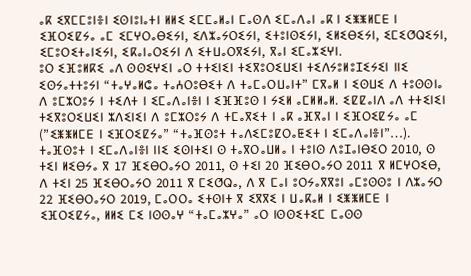ⴰⴽ ⵉⴳⵎⵎⵓⵏⴻⵏ ⵉⵙⵏⵓⵏⴰⵜⵏ ⵍⵍⵉ ⵉⵎⵎⴰⵍⴰⵏ ⵎⴰⵙⴷ ⵉⵎⴰⴷⴰⵏ ⴰⴽ ⵏ ⵉⵥⵥⵍⵎⴹ ⵏ ⵉⴼⵔⵉⵇⵢⴰ ⴰⵎ ⵉⵎⵖⵔⴰⴱⵉⵢⵏ, ⵉⴷⵣⴰⵢⵔⵉⵢⵏ, ⵉⵜⵓⵏⵙⵉⵢⵏ, ⵉⵍⵉⴱⵉⵢⵏ, ⵉⵎⵉⵚⵕⵉⵢⵏ, ⵉⵎⵓⵔⵉⵜⴰⵏⵉⵢⵏ, ⵉⴽⴰⵏⴰⵔⵉⵢⵏ ⴷ ⵉⵜⵡⴰⵔⴳⵉⵢⵏ, ⴳⴰⵏ ⵉⵎⴰⵣⵉⵖⵏ.
ⵓⵔ ⵉⴼⵓⵍⴽⵉ ⴰⴷ ⵙⵙⵉⵖⵉⵏ ⴰⵔ ⵜⵜⵉⵏⵉⵏ ⵜⵉⴳⵓⵔⵉⵡⵉⵏ ⵜⵉⴷⵢⵓⵍⵓⵊⵉⵢⵉⵏ ⵏⵏⵉ ⵉⵙⵢⴰⵜⵜⵓⵢⵏ “ⵜⴰⵖⴰⵍⵛⴰ ⵜⴰⵄⵔⵓⴱⵉⵜ ⴷ ⵜⴰⵎⴰⵔⵡⴰⵏⵜ” ⵎⴳⴰⵍ ⵏ ⵉⵙⵡⵉ ⴷ ⵜⵓⵙⵙⵏⴰ ⴷ ⵓⵎⵣⵔⵓⵢ ⵏ ⵜⵉⴷⵜ ⵏ ⵉⵎⴰⴷⴰⵏⴻⵏ ⵏ ⵉⴼⴼⵓⵙ ⵏ ⵢⵉⵍ ⴰⵎⵍⵍⴰⵍ. ⵉⵇⵇⴰⵏⴷ ⴰⴷ ⵜⵜⵉⵏⵉⵏ ⵜⵉⴳⵓⵔⵉⵡⵉⵏ ⵣⴷⵉⵏⵉⵏ ⴷ ⵓⵎⵣⵔⵓⵢ ⴷ ⵜⵎⴰⴳⵉⵜ ⵏ ⴰⴽ ⴰⴼⴳⴰⵏ ⵏ ⵉⴼⵔⵉⵇⵢⴰ ⴰⵎ (”ⵉⵥⵥⵍⵎⴹ ⵏ ⵉⴼⵔⵉⵇⵢⴰ” “ⵜⴰⴼⵙⵓⵜ ⵜⴰⴷⵉⵎⵓⵇⵔⴰⵟⵉⵜ ⵏ ⵉⵎⴰⴷⴰⵏⴻⵏ”…). ⵜⴰⴼⵙⵓⵜ ⵏ ⵉⵎⴰⴷⴰⵏⴻⵏ ⵏⵏⵉ ⵉⵙⵏⵜⵉⵏ ⵙ ⵜⴰⴳⵔⴰⵡⵍⴰ ⵏ ⵜⵓⵏⵙ ⴷⵓⵊⴰⵏⴱⵉⵔ 2010, ⵙ ⵜⵉⵏ ⵍⵉⴱⵢⴰ ⴳ 17 ⴼⵉⴱⵔⴰⵢⵔ 2011, ⵙ ⵜⵉⵏ 20 ⴼⵉⴱⵔⴰⵢⵔ 2011 ⴳ ⵍⵎⵖⵔⵉⴱ, ⴷ ⵜⵉⵏ 25 ⴼⵉⴱⵔⴰⵢⵔ 2011 ⴳ ⵎⵉⵚⵕⴰ, ⴷ ⴳ ⵎⴰⵏ ⵓⵔⵢⴰⴳⴳⵓⵏ ⴰⵎⵓⵙⵙⵓ ⵏ ⴷⵣⴰⵢⵔ 22 ⴼⵉⴱⵔⴰⵢⵔ 2019, ⵎⴰⵔⵔⴰ ⵉⵜⵙⵏⵜ ⴳ ⵉⴳⴳⵉ ⵏ ⵡⴰⴽⴰⵍ ⵏ ⵉⵥⵥⵍⵎⴹ ⵏ ⵉⴼⵔⵉⵇⵢⴰ, ⵍⵍⵉ ⵎⵉ ⵏⵙⵙⴰⵖ “ⵜⴰⵎⴰⵣⵖⴰ” ⴰⵔ ⵏⵙⵙⵉⵜⵉⵎ ⵎⴰⵙⵙ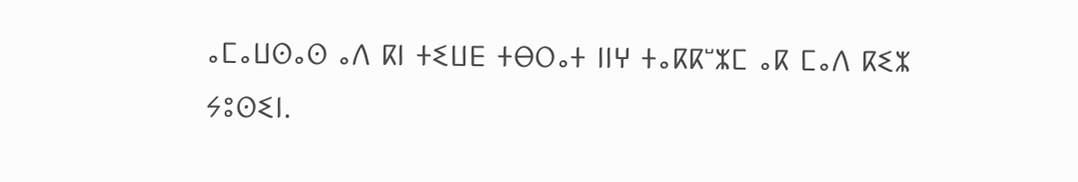ⴰⵎⴰⵡⵙⴰⵙ ⴰⴷ ⴽⵏ ⵜⵉⵡⴹ ⵜⴱⵔⴰⵜ ⵏⵏⵖ ⵜⴰⴽⴽⵯⵣⵎ ⴰⴽ ⵎⴰⴷ ⴽⵉⵣ ⵢⵓⵙⵉⵏ.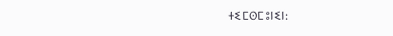ⵜⵉⵎⵙⵎⵓⵏⵉⵏ: